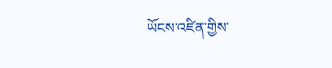ཡོངས་འཛིན་གྱིས་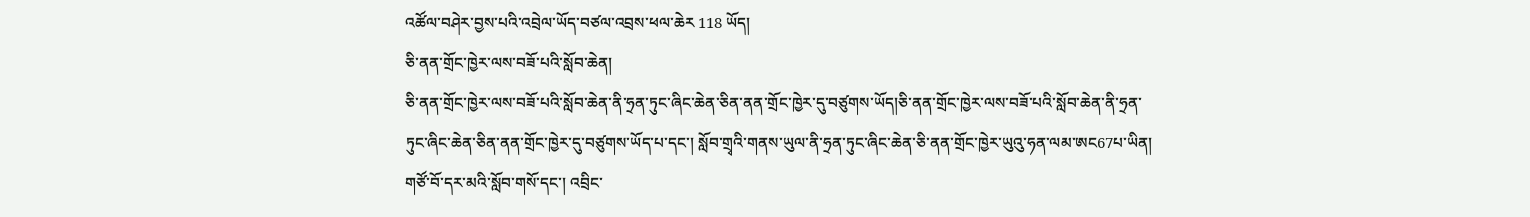འཚོལ་བཤེར་བྱས་པའི་འབྲེལ་ཡོད་བཙལ་འབྲས་ཕལ་ཆེར 118 ཡོད།
ཅི་ནན་གྲོང་ཁྱེར་ལས་བཟོ་པའི་སློབ་ཆེན།
ཅི་ནན་གྲོང་ཁྱེར་ལས་བཟོ་པའི་སློབ་ཆེན་ནི་ཧྲན་ཏུང་ཞིང་ཆེན་ཅིན་ནན་གྲོང་ཁྱེར་དུ་བཙུགས་ཡོད།ཅི་ནན་གྲོང་ཁྱེར་ལས་བཟོ་པའི་སློབ་ཆེན་ནི་ཧྲན་ཏུང་ཞིང་ཆེན་ཅིན་ནན་གྲོང་ཁྱེར་དུ་བཙུགས་ཡོད་པ་དང་། སློབ་གྲྭའི་གནས་ཡུལ་ནི་ཧྲན་ཏུང་ཞིང་ཆེན་ཅི་ནན་གྲོང་ཁྱེར་ཡུའུ་ཧན་ལམ་ཨང67པ་ཡིན། གཙོ་བོ་དར་མའི་སློབ་གསོ་དང་། འབྲིང་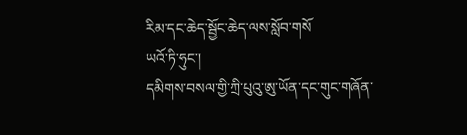རིམ་དང་ཆེད་སྦྱོང་ཆེད་ལས་སློབ་གསོ
ཡའོ་ཏི་ཧུང་།
དམིགས་བསལ་གྱི་ཀྲི་པུའུ་ཨུ་ཡོན་དང་གུང་གཞོན་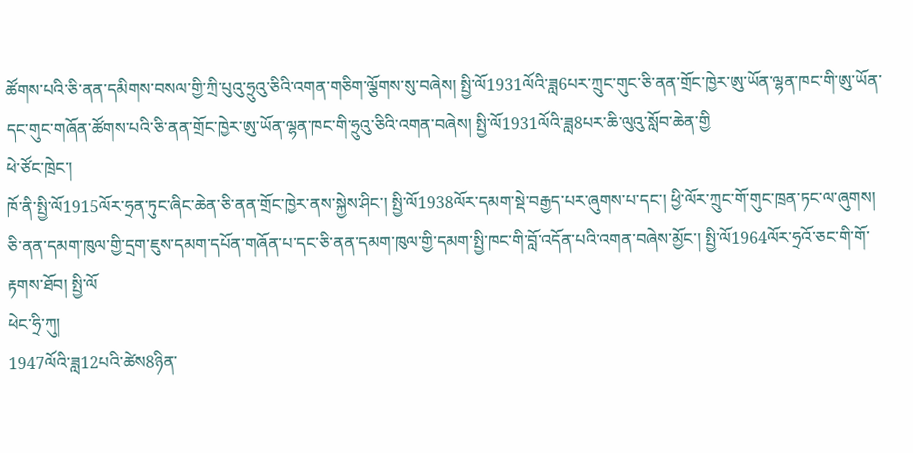ཚོགས་པའི་ཅི་ནན་དམིགས་བསལ་གྱི་ཀྲི་པུའུ་ཧྲུའུ་ཅིའི་འགན་གཅིག་ལྕོགས་སུ་བཞེས། སྤྱི་ལོ1931ལོའི་ཟླ6པར་ཀྲུང་གུང་ཅི་ནན་གྲོང་ཁྱེར་ཨུ་ཡོན་ལྷན་ཁང་གི་ཨུ་ཡོན་དང་གུང་གཞོན་ཚོགས་པའི་ཅི་ནན་གྲོང་ཁྱེར་ཨུ་ཡོན་ལྷན་ཁང་གི་ཧྲུའུ་ཅིའི་འགན་བཞེས། སྤྱི་ལོ1931ལོའི་ཟླ8པར་ཆི་ལུའུ་སློབ་ཆེན་གྱི
ཕེ་ཙོང་ཁྲེང་།
ཁོ་ནི་སྤྱི་ལོ1915ལོར་ཧྲན་ཏུང་ཞིང་ཆེན་ཅི་ནན་གྲོང་ཁྱེར་ནས་སྐྱེས་ཤིང་། སྤྱི་ལོ1938ལོར་དམག་སྡེ་བརྒྱད་པར་ཞུགས་པ་དང་། ཕྱི་ལོར་ཀྲུང་གོ་གུང་ཁྲན་ཏང་ལ་ཞུགས། ཅི་ནན་དམག་ཁུལ་གྱི་དྲག་ཇུས་དམག་དཔོན་གཞོན་པ་དང་ཅི་ནན་དམག་ཁུལ་གྱི་དམག་སྤྱི་ཁང་གི་བློ་འདོན་པའི་འགན་བཞེས་མྱོང་། སྤྱི་ལོ1964ལོར་ཧྲའོ་ཅང་གི་གོ་རྟགས་ཐོབ། སྤྱི་ལོ
ཕེང་ཧྲི་ཀུ།
1947ལོའི་ཟླ12པའི་ཚེས8ཉིན་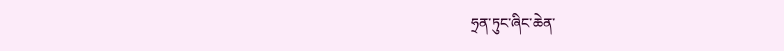ཧྲན་ཏུང་ཞིང་ཆེན་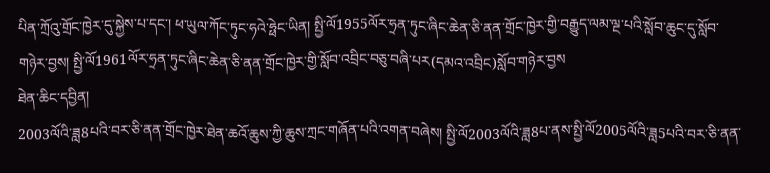པིན་ཀྲོའུ་གྲོང་ཁྱེར་དུ་སྐྱེས་པ་དང་། ཕ་ཡུལ་ཀོང་ཏུང་ཧའེ་ཧྥེང་ཡིན། སྤྱི་ལོ1955ལོར་ཧྲན་ཏུང་ཞིང་ཆེན་ཅི་ནན་གྲོང་ཁྱེར་གྱི་བརྒྱུད་ལམ་ལྔ་པའི་སློབ་ཆུང་དུ་སློབ་གཉེར་བྱས། སྤྱི་ལོ1961ལོར་ཧྲན་ཏུང་ཞིང་ཆེན་ཅི་ནན་གྲོང་ཁྱེར་གྱི་སློབ་འབྲིང་བཅུ་བཞི་པར(དམའ་འབྲིང)སློབ་གཉེར་བྱས
ཐེན་ཆིང་དབྱིན།
2003ལོའི་ཟླ8པའི་བར་ཅི་ནན་གྲོང་ཁྱེར་ཐེན་ཆའོ་ཆུས་ཀྱི་ཆུས་ཀྲང་གཞོན་པའི་འགན་བཞེས། སྤྱི་ལོ2003ལོའི་ཟླ8པ་ནས་སྤྱི་ལོ2005ལོའི་ཟླ5པའི་བར་ཅི་ནན་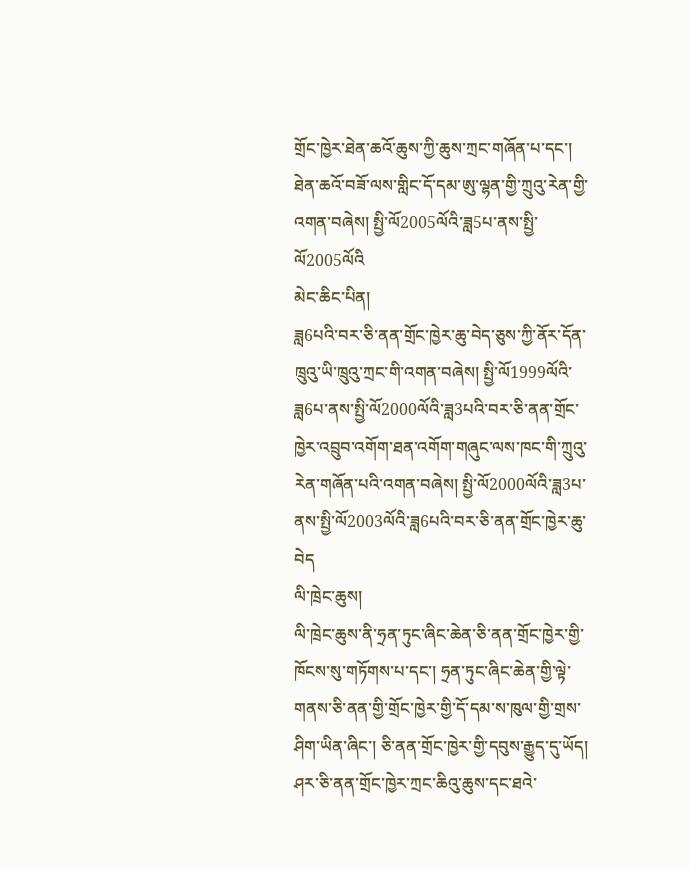གྲོང་ཁྱེར་ཐེན་ཆའོ་ཆུས་ཀྱི་ཆུས་ཀྲང་གཞོན་པ་དང་། ཐེན་ཆའོ་བཟོ་ལས་གླིང་དོ་དམ་ཨུ་ལྷན་གྱི་ཀྲུའུ་རེན་གྱི་འགན་བཞེས། སྤྱི་ལོ2005ལོའི་ཟླ5པ་ནས་སྤྱི་ལོ2005ལོའི
མེང་ཆིང་པིན།
ཟླ6པའི་བར་ཅི་ནན་གྲོང་ཁྱེར་ཆུ་བེད་ཅུས་ཀྱི་ནོར་དོན་ཁྲུའུ་ཡི་ཁྲུའུ་ཀྲང་གི་འགན་བཞེས། སྤྱི་ལོ1999ལོའི་ཟླ6པ་ནས་སྤྱི་ལོ2000ལོའི་ཟླ3པའི་བར་ཅི་ནན་གྲོང་ཁྱེར་འབྲུབ་འགོག་ཐན་འགོག་གཞུང་ལས་ཁང་གི་ཀྲུའུ་རེན་གཞོན་པའི་འགན་བཞེས། སྤྱི་ལོ2000ལོའི་ཟླ3པ་ནས་སྤྱི་ལོ2003ལོའི་ཟླ6པའི་བར་ཅི་ནན་གྲོང་ཁྱེར་ཆུ་བེད
ལི་ཁྲེང་ཆུས།
ལི་ཁྲེང་ཆུས་ནི་ཧྲན་ཏུང་ཞིང་ཆེན་ཅི་ནན་གྲོང་ཁྱེར་གྱི་ཁོངས་སུ་གཏོགས་པ་དང་། ཧྲན་ཏུང་ཞིང་ཆེན་གྱི་ལྟེ་གནས་ཅི་ནན་གྱི་གྲོང་ཁྱེར་གྱི་དོ་དམ་ས་ཁུལ་གྱི་གྲས་ཤིག་ཡིན་ཞིང་། ཅི་ནན་གྲོང་ཁྱེར་གྱི་དབུས་རྒྱུད་དུ་ཡོད། ཤར་ཅི་ནན་གྲོང་ཁྱེར་ཀྲང་ཆིའུ་ཆུས་དང་ཐའེ་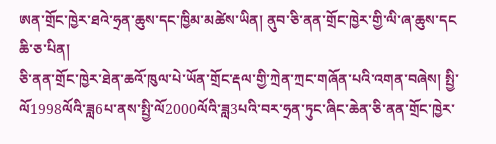ཨན་གྲོང་ཁྱེར་ཐའེ་ཧྲན་ཆུས་དང་ཁྱིམ་མཚེས་ཡིན། ནུབ་ཅི་ནན་གྲོང་ཁྱེར་གྱི་ལི་ཞ་ཆུས་དང
ཆི་ཅ་པིན།
ཅི་ནན་གྲོང་ཁྱེར་ཐེན་ཆའོ་ཁུལ་པེ་ཡོན་གྲོང་རྡལ་གྱི་ཀྲེན་ཀྲང་གཞོན་པའི་འགན་བཞེས། སྤྱི་ལོ1998ལོའི་ཟླ6པ་ནས་སྤྱི་ལོ2000ལོའི་ཟླ3པའི་བར་ཧྲན་ཏུང་ཞིང་ཆེན་ཅི་ནན་གྲོང་ཁྱེར་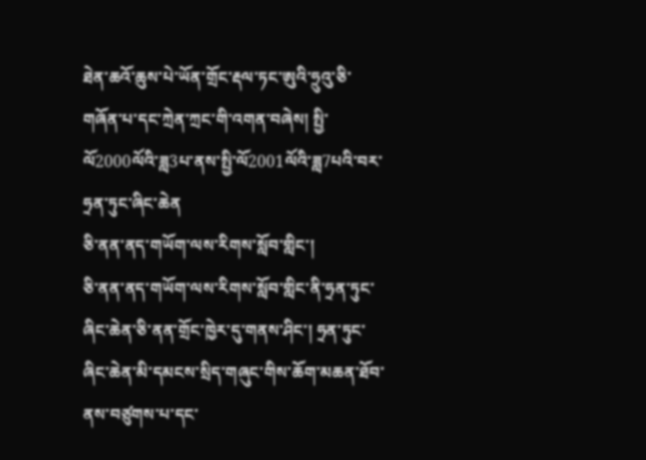ཐེན་ཆའོ་ཆུས་པེ་ཡོན་གྲོང་རྡལ་ཏང་ཨུའི་ཧྲུའུ་ཅི་གཞོན་པ་དང་ཀྲེན་ཀྲང་གི་འགན་བཞེས། སྤྱི་ལོ2000ལོའི་ཟླ3པ་ནས་སྤྱི་ལོ2001ལོའི་ཟླ7པའི་བར་ཧྲན་ཏུང་ཞིང་ཆེན
ཅི་ནན་ནད་གཡོག་ལས་རིགས་སློབ་གླིང་།
ཅི་ནན་ནད་གཡོག་ལས་རིགས་སློབ་གླིང་ནི་ཧྲན་ཏུང་ཞིང་ཆེན་ཅི་ནན་གྲོང་ཁྱེར་དུ་གནས་ཤིང་། ཧྲན་ཏུང་ཞིང་ཆེན་མི་དམངས་སྲིད་གཞུང་གིས་ཆོག་མཆན་ཐོབ་ནས་བཙུགས་པ་དང་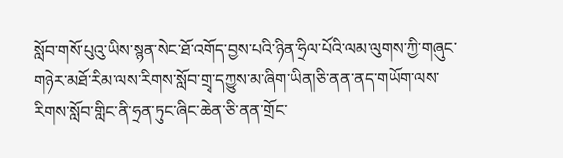སློབ་གསོ་པུའུ་ཡིས་སྙན་སེང་ཐོ་འགོད་བྱས་པའི་ཉིན་ཧྲིལ་པོའི་ལམ་ལུགས་ཀྱི་གཞུང་གཉེར་མཐོ་རིམ་ལས་རིགས་སློབ་གྲྭ་དཀྱུས་མ་ཞིག་ཡིན།ཅི་ནན་ནད་གཡོག་ལས་རིགས་སློབ་གླིང་ནི་ཧྲན་ཏུང་ཞིང་ཆེན་ཅི་ནན་གྲོང་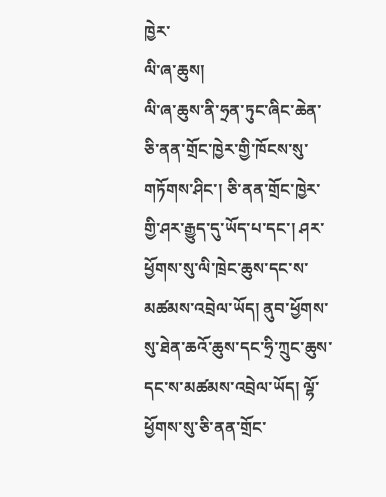ཁྱེར་
ལི་ཞ་ཆུས།
ལི་ཞ་ཆུས་ནི་ཧྲན་ཏུང་ཞིང་ཆེན་ཅི་ནན་གྲོང་ཁྱེར་གྱི་ཁོངས་སུ་གཏོགས་ཤིང་། ཅི་ནན་གྲོང་ཁྱེར་གྱི་ཤར་རྒྱུད་དུ་ཡོད་པ་དང་། ཤར་ཕྱོགས་སུ་ལི་ཁྲེང་ཆུས་དང་ས་མཚམས་འབྲེལ་ཡོད། ནུབ་ཕྱོགས་སུ་ཐེན་ཆའོ་ཆུས་དང་ཧྲི་ཀྲུང་ཆུས་དང་ས་མཚམས་འབྲེལ་ཡོད། ལྷོ་ཕྱོགས་སུ་ཅི་ནན་གྲོང་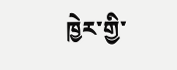ཁྱེར་གྱི་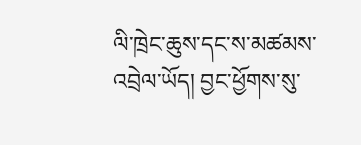ལི་ཁྲེང་ཆུས་དང་ས་མཚམས་འབྲེལ་ཡོད། བྱང་ཕྱོགས་སུ་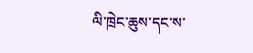ལི་ཁྲེང་ཆུས་དང་ས་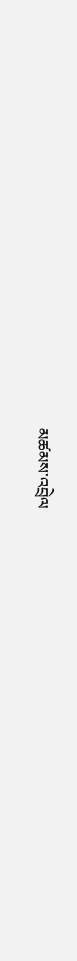མཚམས་འབྲེལ